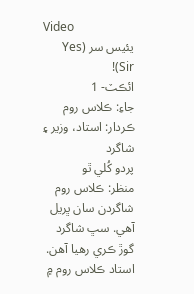Video
يئيس سر (Yes Sir)!
ائڪٽ- 1
جاءِ: ڪلاس روم
ڪردار: استاد، وزير ۽ شاگرد
پردو کُلي ٿو
منظر: ڪلاس روم شاگردن سان ڀريل آهي. سڀ شاگرد گوڙ ڪري رهيا آهن. استاد ڪلاس روم ۾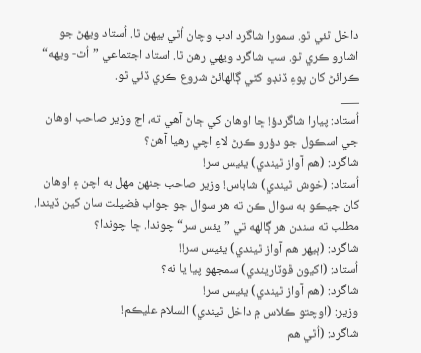داخل ٿئي ٿو. سمورا شاگرد ادب وچان اُٿي بيهن ٿا. اُستاد ويهڻ جو اشارو ڪري ٿو. سڀ شاگرد ويهي رهن ٿا. استاد اجتماعي ”اُٿ- ويهه“ ڪرائڻ کان پوءِ ڏنڊو کڻي ڳالهائڻ شروع ڪري ڏئي ٿو.
___
اُستاد: پيارا شاگردؤ! ڇا اوهان کي ڄاڻ آهي ته، اڄ وزير صاحب اوهان جي اسڪول جو دؤرو ڪرڻ لاءِ اچي رهيا آهن؟
شاگرد: (هم آواز ٿيندي) يئيس سر!
اُستاد: (خوش ٿيندي) شاباس! وزير صاحب جنهن مهل به اچن ۽ اوهان کان جيڪو به سوال ڪن ته هر سوال جو جواب فضيلت سان کين ڏيندا. مطلب ته سندن هر ڳالهه تي ”يئس سر“ چوندا. ڇا چوندا؟
شاگرد: (ٻيهر هم آواز ٿيندي) يئيس سر!!
اُستاد: (اکيون ڦوٽاريندي) سمجهو پيا يا نه؟
شاگرد: (هم آواز ٿيندي) يئيس سر!
وزير: (اوچتو ڪلاس ۾ داخل ٿيندي) السلام عليڪم!
شاگرد: (اُٿي هم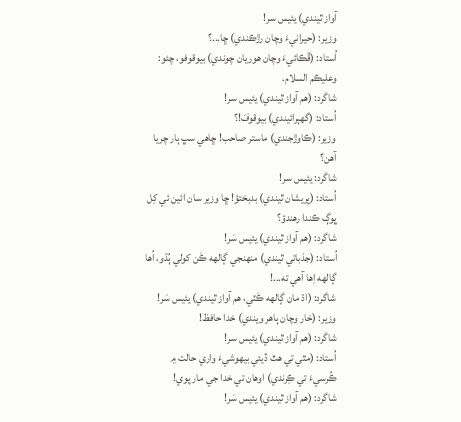آواز ٿيندي) يئيس سر!
وزير: (حيرانيءَ وچان رڙڪندي) ڇا...؟
اُستاد: (ڦڪائيءَ وچان هوريان چوندي) بيوقوفو، چئو: وعليڪم السلام.
شاگرد: (هم آواز ٿيندي) يئيس سر!
اُستاد: (گهٻرائيندي) بيوقوفَ!؟
وزير: (ڪاوڙجندي) ماستر صاحب! ڇاهي سڀ ٻار چريا آهن؟
شاگرد: يئيس سر!
اُستاد: (پريشان ٿيندي) بدبختؤ! ڇا وزير سان ائين ئي کِل ڀوڳ ڪندا رهندؤ؟
شاگرد: (هم آواز ٿيندي) يئيس سَر!
اُستاد: (جذباتي ٿيندي) منهنجي ڳالهه ڪَن کولي ٻُڌو، اُها ڳالهه اِها آهي ته...!
شاگرد: (اڌ مان ڳالهه ڪَٽي، هم آواز ٿيندي) يئيس سَر!
وزير: (خار وچان ٻاهر ويندي) خدا حافظ!
شاگرد: (هم آواز ٿيندي) يئيس سر!
اُستاد: (مٿي تي هٿ ڏيئي بيهوشيءَ واري حالت ۾ ڪُرسيءَ تي ڪِرندي) اوهان تي خدا جي مار پوي!
شاگرد: (هم آواز ٿيندي) يئيس سَر!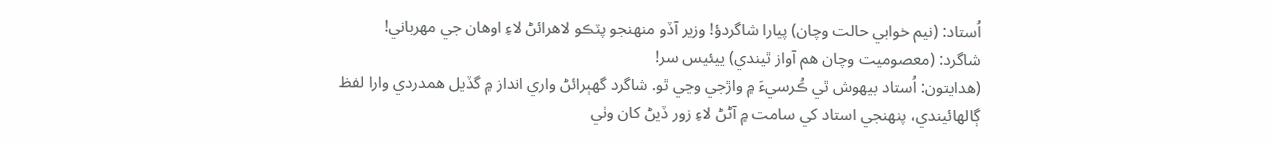اُستاد: (نيم خوابي حالت وچان) پيارا شاگردؤ! وزير آڏو منهنجو پٽڪو لاهرائڻ لاءِ اوهان جي مهرباني!
شاگرد: (معصوميت وچان هم آواز ٿيندي) ييئيس سر!
(هدايتون: اُستاد بيهوش ٿي ڪُرسيءَ ۾ واڙجي وڃي ٿو. شاگرد گهٻرائڻ واري انداز ۾ گڏيل همدردي وارا لفظ ڳالهائيندي، پنهنجي استاد کي سامت ۾ آڻڻ لاءِ زور ڏيڻ کان وٺي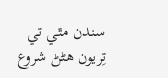سندن مٿي تي تِريون هڻڻ شروع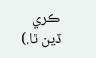ڪري ڏين ٿا.)